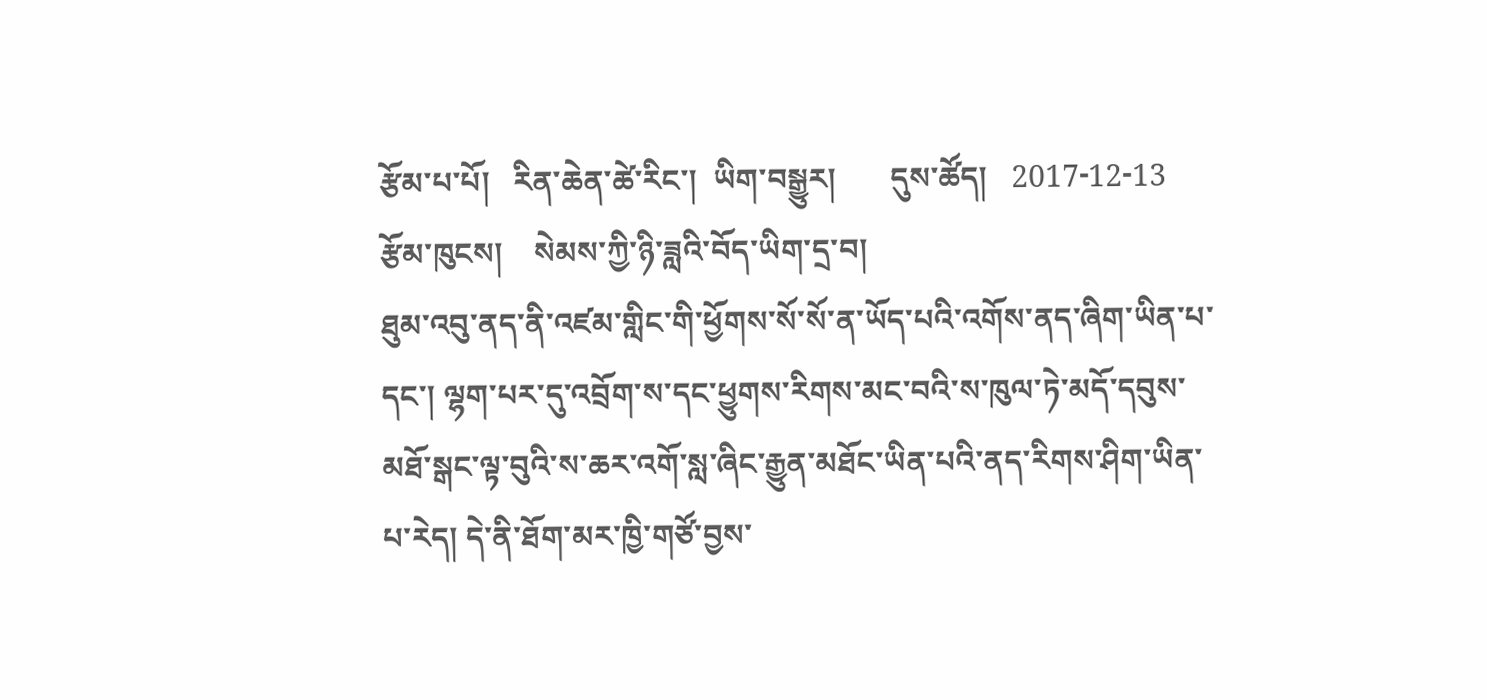རྩོམ་པ་པོ།   རིན་ཆེན་ཚེ་རིང་།  ཡིག་བསྒྱུར།       དུས་ཚོད།   2017-12-13   རྩོམ་ཁུངས།    སེམས་ཀྱི་ཉི་ཟླའི་བོད་ཡིག་དྲ་བ།
ཐུམ་འབུ་ནད་ནི་འཛམ་གླིང་གི་ཕྱོགས་སོ་སོ་ན་ཡོད་པའི་འགོས་ནད་ཞིག་ཡིན་པ་དང་། ལྷག་པར་དུ་འབྲོག་ས་དང་ཕྱུགས་རིགས་མང་བའི་ས་ཁུལ་ཏེ་མདོ་དབུས་མཐོ་སྒང་ལྟ་བུའི་ས་ཆར་འགོ་སླ་ཞིང་རྒྱུན་མཐོང་ཡིན་པའི་ནད་རིགས་ཤིག་ཡིན་པ་རེད། དེ་ནི་ཐོག་མར་ཁྱི་གཙོ་བྱས་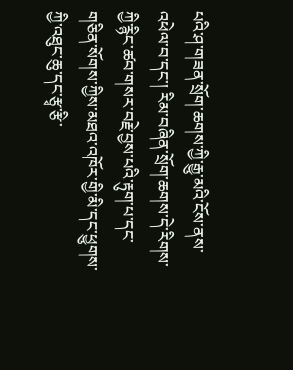པའི་ཤ་གཟན་སྲོག་ཆགས་ཀྱི་རྒྱུ་མའི་ངོས་ནས་འཕེལ་བ་དང་། རིམ་བཞིན་སྲོག་ཆགས་དེ་རིགས་ཀྱི་རྙིང་ཚབ་གསར་བརྗེ་བྱས་པའི་རྟུག་པ་དང་གཅིན་སོགས་ཀྱིས་མཐའ་འཁོར་གྱི་མི་དང་ཕྱུགས་ཀྱི་འཐུང་ཆུ་དང་རྩྭ་རྩི་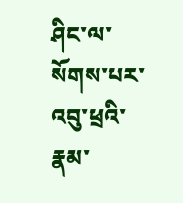ཤིང་ལ་སོགས་པར་འབུ་ཕྲའི་རྣམ་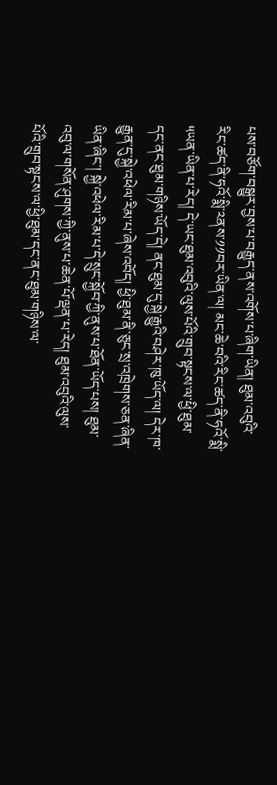པས་བཙོག་བསྒྱུར་བྱས་པ་བརྒྱུད་ནས་འགོས་པ་ཞིག་ཡིན། ཐུམ་འབུའི་རིང་ཚད་ནི་ཧའོ་སྨི་༢ནས་༡༡བར་ཡིན་ལ། མང་ཆེ་བའི་རིང་ཚད་ནི་ཧའོ་སྨི་༥ཡན་ཡིན་པ་རེད། དེ་ཡང་ཐུམ་འབུའི་ལུས་པོའི་གྲུབ་སྟངས་ལ་ཕྱི་ཐུམ་དང་ནང་ཐུམ་གཉིས་ཡོད་དེ། ནང་ཐུམ་དུ་སྐྱེ་རྒྱུའི་བཤེར་ཁུ་ཡོད་ལ། དེར་ཁ་རྒྱུན་དུ་སྐྱེ་འཕེལ་རིམ་པ་ཞེས་འབོད། ཕྱི་ཐུམ་ནི་ཅུང་སྲ་འཁྲེགས་ཅན་ཞིན་ཡིན་ཞིང་། སྐྱེ་འཕེལ་རིམ་པ་དེ་སྲུང་སྐྱོབ་ཀྱི་ནུས་པ་ཐོན་ཡོད་པས། ཐུམ་འབུ་ལ་གསོན་ཤུགས་ཀྱི་ནུས་པ་ཆེན་པོ་ལྡན་པ་རེད། ཐུམ་འབུའི་ལུས་པོའི་གྲུབ་སྟངས་ལ་ཕྱི་ཐུམ་དང་ནང་ཐུམ་གཉིས་ལ་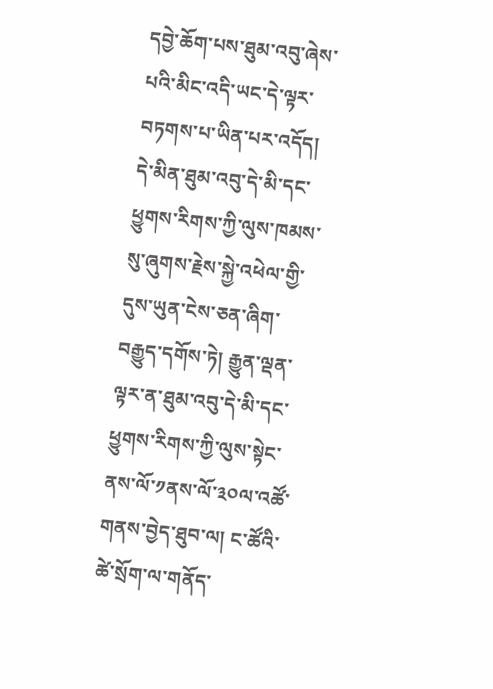དབྱེ་ཆོག་པས་ཐུམ་འབུ་ཞེས་པའི་མིང་འདི་ཡང་དེ་ལྟར་བཏགས་པ་ཡིན་པར་འདོད། དེ་མིན་ཐུམ་འབུ་དེ་མི་དང་ཕྱུགས་རིགས་ཀྱི་ལུས་ཁམས་སུ་ཞུགས་རྗེས་སྐྱེ་འཕེལ་གྱི་དུས་ཡུན་ངེས་ཅན་ཞིག་བརྒྱུད་དགོས་ཏེ། རྒྱུན་ལྡན་ལྟར་ན་ཐུམ་འབུ་དེ་མི་དང་ཕྱུགས་རིགས་ཀྱི་ལུས་སྟེང་ནས་ལོ་༡ནས་ལོ་༣༠ལ་འཚོ་གནས་བྱེད་ཐུབ་ལ། ང་ཚོའི་ཚེ་སྲོག་ལ་གནོད་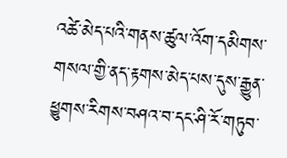འཚེ་མེད་པའི་གནས་ཚུལ་འོག་དམིགས་གསལ་གྱི་ནད་རྟགས་མེད་པས་དུས་རྒྱུན་ཕྱུགས་རིགས་བཤའ་བ་དང་ཤི་རོ་གཏུབ་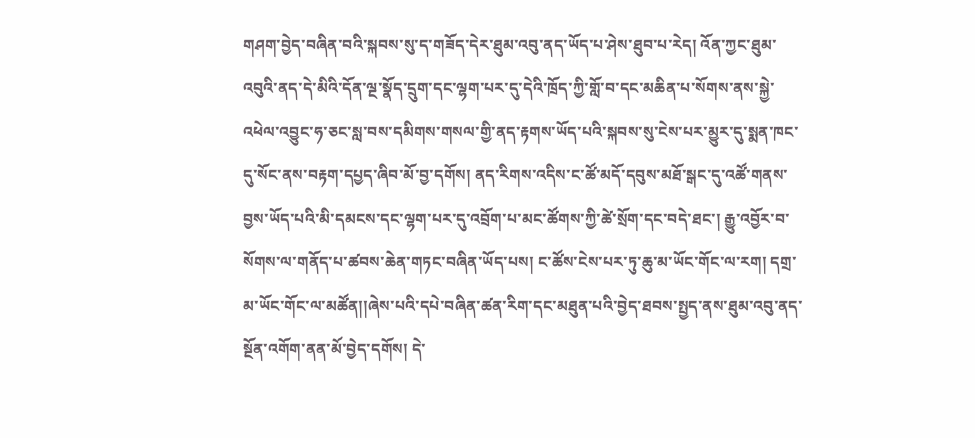གཤག་བྱེད་བཞིན་བའི་སྐབས་སུ་ད་གཟོད་དེར་ཐུམ་འབུ་ནད་ཡོད་པ་ཤེས་ཐུབ་པ་རེད། འོན་ཀྱང་ཐུམ་འབུའི་ནད་དེ་མིའི་དོན་ལྔ་སྣོད་དྲུག་དང་ལྷག་པར་དུ་དེའི་ཁྲོད་ཀྱི་གློ་བ་དང་མཆིན་པ་སོགས་ནས་སྐྱེ་འཕེལ་འབྱུང་ཧ་ཅང་སླ་བས་དམིགས་གསལ་གྱི་ནད་རྟགས་ཡོད་པའི་སྐབས་སུ་ངེས་པར་མྱུར་དུ་སྨན་ཁང་དུ་སོང་ནས་བརྟག་དཔྱད་ཞིབ་མོ་བྱ་དགོས། ནད་རིགས་འདིས་ང་ཚོ་མདོ་དབུས་མཐོ་སྒང་དུ་འཚོ་གནས་བྱས་ཡོད་པའི་མི་དམངས་དང་ལྷག་པར་དུ་འབྲོག་པ་མང་ཚོགས་ཀྱི་ཚེ་སྲོག་དང་བདེ་ཐང་། རྒྱུ་འབྱོར་བ་སོགས་ལ་གནོད་པ་ཚབས་ཆེན་གཏང་བཞིན་ཡོད་པས། ང་ཚོས་ངེས་པར་ཏུ་ཆུ་མ་ཡོང་གོང་ལ་རག། དགྲ་མ་ཡོང་གོང་ལ་མཚོན།།ཞེས་པའི་དཔེ་བཞིན་ཚན་རིག་དང་མཐུན་པའི་བྱེད་ཐབས་སྤྱད་ནས་ཐུམ་འབུ་ནད་སྔོན་འགོག་ནན་མོ་བྱེད་དགོས། དེ་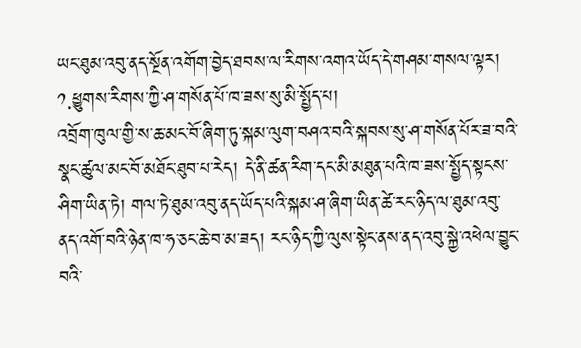ཡང་ཐུམ་འབུ་ནད་སྔོན་འགོག་བྱེད་ཐབས་ལ་རིགས་འགའ་ཡོད་དེ་གཤམ་གསལ་ལྟར།
༡.ཕྱུགས་རིགས་ཀྱི་ཤ་གསོན་པོ་ཁ་ཟས་སུ་མི་སྤྱོད་པ།
འབྲོག་ཁུལ་གྱི་ས་ཆ་མང་བོ་ཞིག་ཏུ་སྐམ་ལུག་བཤའ་བའི་སྐབས་སུ་ཤ་གསོན་པོར་ཟ་བའི་སྣང་ཚུལ་མང་བོ་མཐོང་ཐུབ་པ་རེད། དེ་ནི་ཚན་རིག་དང་མི་མཐུན་པའི་ཁ་ཟས་སྤྱོད་སྟངས་ཤིག་ཡིན་ཏེ། གལ་ཏེ་ཐུམ་འབུ་ནད་ཡོད་པའི་སྐམ་ཤ་ཞིག་ཡིན་ཚེ་རང་ཉིད་ལ་ཐུམ་འབུ་ནད་འགོ་བའི་ཉེན་ཁ་ཧ་ཅང་ཆེ་བ་མ་ཟད། རང་ཉིད་ཀྱི་ལུས་སྟེང་ནས་ནད་འབུ་སྐྱེ་འཕེལ་བྱུང་བའི་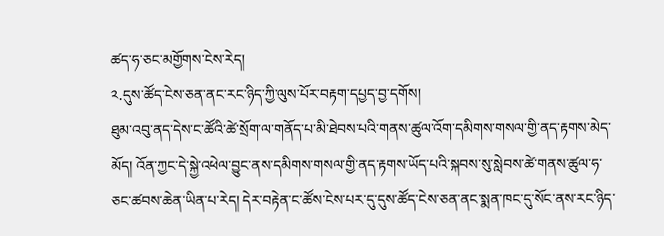ཚད་ཧ་ཅང་མགྱོགས་ངེས་རེད།
༢.དུས་ཚོད་ངེས་ཅན་ནང་རང་ཉིད་ཀྱི་ལུས་པོར་བརྟག་དཔྱད་བྱ་དགོས།
ཐུམ་འབུ་ནད་དེས་ང་ཚོའི་ཚེ་སྲོག་ལ་གནོད་པ་མི་ཐེབས་པའི་གནས་ཚུལ་འོག་དམིགས་གསལ་གྱི་ནད་རྟགས་མེད་མོད། འོན་ཀྱང་དེ་སྐྱེ་འཕེལ་བྱུང་ནས་དམིགས་གསལ་གྱི་ནད་རྟགས་ཡོད་པའི་སྐབས་སུ་སླེབས་ཚེ་གནས་ཚུལ་ཧ་ཅང་ཚབས་ཆེན་ཡིན་པ་རེད། དེར་བརྟེན་ང་ཚོས་ངེས་པར་དུ་དུས་ཚོད་ངེས་ཅན་ནང་སྨན་ཁང་དུ་སོང་ནས་རང་ཉིད་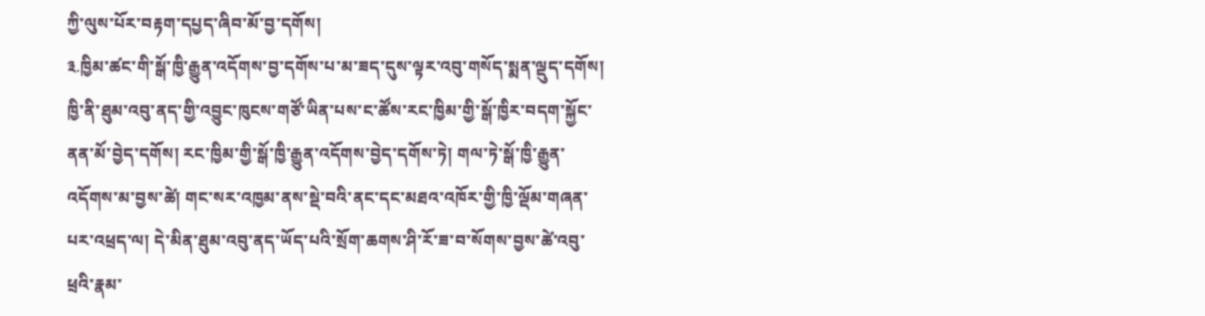ཀྱི་ལུས་པོར་བརྟག་དཔྱད་ཞིབ་མོ་བྱ་དགོས།
༣.ཁྱིམ་ཚང་གི་སྒོ་ཁྱི་རྒྱུན་འདོགས་བྱ་དགོས་པ་མ་ཟད་དུས་ལྟར་འབུ་གསོད་སྨན་ལྡུད་དགོས།
ཁྱི་ནི་ཐུམ་འབུ་ནད་གྱི་འབྱུང་ཁུངས་གཙོ་ཡིན་པས་ང་ཚོས་རང་ཁྱིམ་གྱི་སྒོ་ཁྱིར་བདག་སྐྱོང་ནན་མོ་བྱེད་དགོས། རང་ཁྱིམ་གྱི་སྒོ་ཁྱི་རྒྱུན་འདོགས་བྱེད་དགོས་ཏེ། གལ་ཏེ་སྒོ་ཁྱི་རྒྱུན་འདོགས་མ་བྱས་ཚེ། གང་སར་འཁྱམ་ནས་སྡེ་བའི་ནང་དང་མཐའ་འཁོར་གྱི་ཁྱི་ལྡོམ་གཞན་པར་འཕྲད་ལ། དེ་མིན་ཐུམ་འབུ་ནད་ཡོད་པའི་སྲོག་ཆགས་ཤི་རོ་ཟ་བ་སོགས་བྱས་ཚེ་འབུ་ཕྲའི་རྣམ་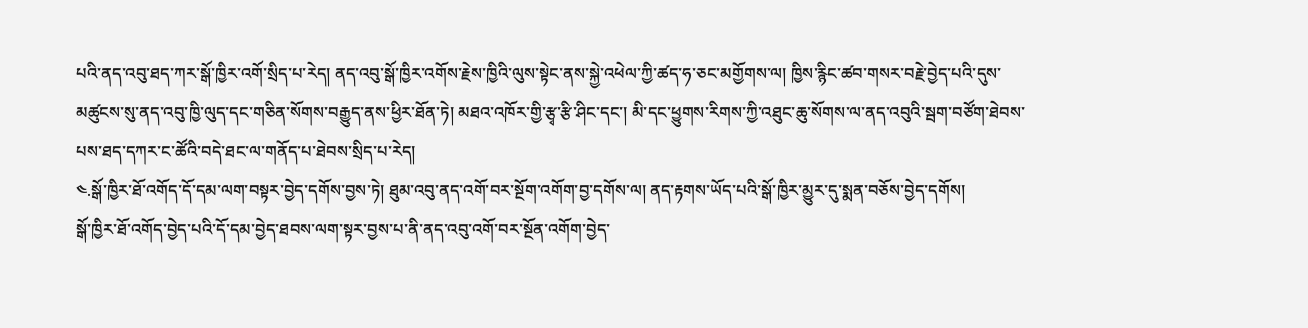པའི་ནད་འབུ་ཐད་ཀར་སྒོ་ཁྱིར་འགོ་སྲིད་པ་རེད། ནད་འབུ་སྒོ་ཁྱིར་འགོས་རྗེས་ཁྱིའི་ལུས་སྟེང་ནས་སྐྱེ་འཕེལ་ཀྱི་ཚད་ཧ་ཅང་མགྱོགས་ལ། ཁྱིས་རྙིང་ཚབ་གསར་བརྗེ་བྱེད་པའི་དུས་མཚུངས་སུ་ནད་འབུ་ཁྱི་ལུད་དང་གཅིན་སོགས་བརྒྱུད་ནས་ཕྱིར་ཐོན་ཏེ། མཐའ་འཁོར་གྱི་རྩྭ་རྩི་ཤིང་དང་། མི་དང་ཕྱུགས་རིགས་ཀྱི་འཐུང་ཆུ་སོགས་ལ་ནད་འབུའི་སྦག་བཙོག་ཐེབས་པས་ཐད་དཀར་ང་ཚོའི་བདེ་ཐང་ལ་གནོད་པ་ཐེབས་སྲིད་པ་རེད།
༤.སྒོ་ཁྱིར་ཐོ་འགོད་དོ་དམ་ལག་བསྟར་བྱེད་དགོས་བྱས་ཏེ། ཐུམ་འབུ་ནད་འགོ་བར་སྔོག་འགོག་བྱ་དགོས་ལ། ནད་རྟགས་ཡོད་པའི་སྒོ་ཁྱིར་མྱུར་དུ་སྨན་བཅོས་བྱེད་དགོས།
སྒོ་ཁྱིར་ཐོ་འགོད་བྱེད་པའི་དོ་དམ་བྱེད་ཐབས་ལག་སྟར་བྱས་པ་ནི་ནད་འབུ་འགོ་བར་སྔོན་འགོག་བྱེད་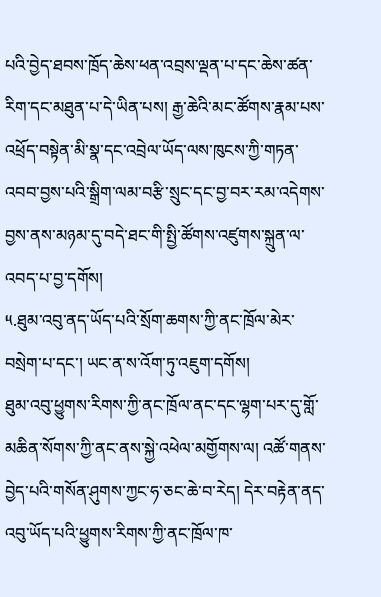པའི་བྱེད་ཐབས་ཁྲོད་ཆེས་ཕན་འབྲས་ལྡན་པ་དང་ཆེས་ཚན་རིག་དང་མཐུན་པ་དེ་ཡིན་པས། རྒྱ་ཆེའི་མང་ཚོགས་རྣམ་པས་འཕྲོད་བསྟེན་མི་སྣ་དང་འབྲེལ་ཡོད་ལས་ཁུངས་ཀྱི་གཏན་འབབ་བྱས་པའི་སྒྲིག་ལམ་བརྩི་སྲུང་དང་བྱ་བར་རམ་འདེགས་བྱས་ནས་མཉམ་དུ་བདེ་ཐང་གི་སྤྱི་ཚོགས་འཛུགས་སྐྲུན་ལ་འབད་པ་བྱ་དགོས།
༥.ཐུམ་འབུ་ནད་ཡོད་པའི་སྲོག་ཆགས་ཀྱི་ནང་ཁྲོལ་མེར་བསྲེག་པ་དང་། ཡང་ན་ས་འོག་ཏུ་འཇུག་དགོས།
ཐུམ་འབུ་ཕྱུགས་རིགས་ཀྱི་ནང་ཁྲོལ་ནང་དང་ལྷག་པར་དུ་གློ་མཆིན་སོགས་ཀྱི་ནང་ནས་སྐྱེ་འཕེལ་མགྱོགས་ལ། འཚོ་གནས་བྱེད་པའི་གསོན་ཤུགས་ཀྱང་ཧ་ཅང་ཆེ་བ་རེད། དེར་བརྟེན་ནད་འབུ་ཡོད་པའི་ཕྱུགས་རིགས་ཀྱི་ནང་ཁྲོལ་ཁ་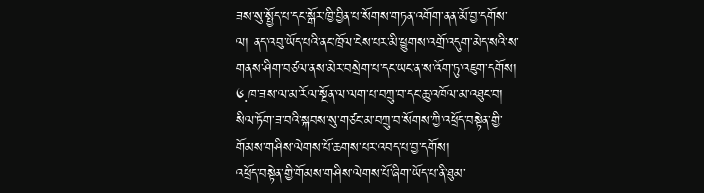ཟས་སུ་སྤྱོད་པ་དང་སྒོར་ཁྱི་བྱིན་པ་སོགས་གཏན་འགོག་ནན་མོ་བྱ་དགོས་ལ། ནད་འབུ་ཡོད་པའི་ནང་ཁྲོལ་ངེས་པར་མི་ཕྱུགས་འགྲོ་འདུག་མེད་སའི་ས་གནས་ཤིག་བཙལ་ནས་མེར་བསྲེག་པ་དང་ཡང་ན་ས་འོག་ཏུ་འཇུག་དགོས།
༦.ཁ་ཟས་ལ་མ་རོལ་སྔོན་ལ་ལག་པ་བཀྲུ་བ་དང་ཆུ་འཁོལ་མ་འཐུང་བ། སིལ་ཏོག་ཟ་བའི་སྐབས་སུ་གཙང་མ་བཀྲུ་བ་སོགས་ཀྱི་འཕྲོད་བསྟེན་གྱི་གོམས་གཤིས་ལེགས་པོ་ཆགས་པར་འབད་པ་བྱ་དགོས།
འཕྲོད་བསྟེན་གྱི་གོམས་གཤིས་ལེགས་པོ་ཞིག་ཡོད་པ་ནི་ཐུམ་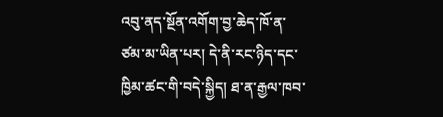འབུ་ནད་སྔོན་འགོག་བྱ་ཆེད་ཁོ་ན་ཙམ་མ་ཡིན་པར། དེ་ནི་རང་ཉིད་དང་ཁྱིམ་ཚང་གི་བདེ་སྐྱིད། ཐ་ན་རྒྱལ་ཁབ་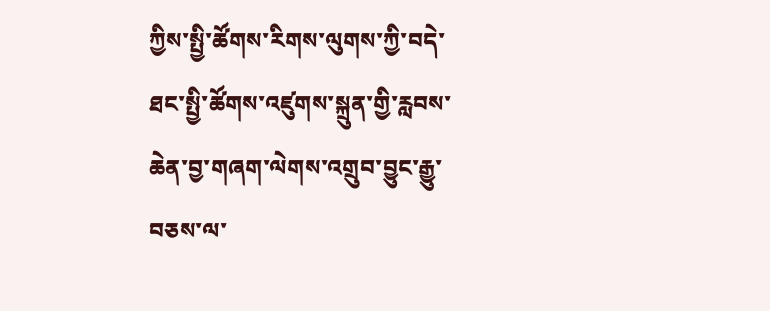ཀྱིས་སྤྱི་ཚོགས་རིགས་ལུགས་ཀྱི་བདེ་ཐང་སྤྱི་ཚོགས་འཛུགས་སྐྲུན་གྱི་རླབས་ཆེན་བྱ་གཞག་ལེགས་འགྲུབ་བྱུང་རྒྱུ་བཅས་ལ་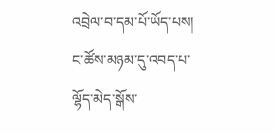འབྲེལ་བ་དམ་པོ་ཡོད་པས། ང་ཚོས་མཉམ་དུ་འབད་པ་ལྷོད་མེད་སྒོས་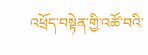འཕྲོད་བསྟེན་གྱི་འཚོ་བའི་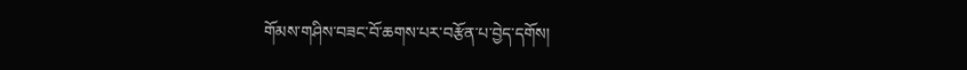གོམས་གཤིས་བཟང་བོ་ཆགས་པར་བརྩོན་པ་བྱེད་དགོས།